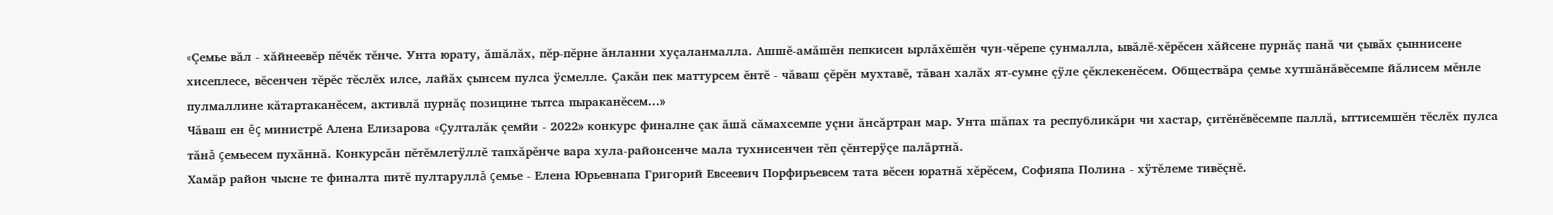«Çемье вăл - хăйнеевĕр пĕчĕк тĕнче. Унта юрату, ăшăлăх, пĕр-пĕрне ăнланни хуçаланмалла. Ашшĕ-амăшĕн пепкисен ырлăхĕшĕн чун-чĕрепе çунмалла, ывăлĕ-хĕрĕсен хăйсене пурнăç панă чи çывăх çыннисене хисеплесе, вĕсенчен тĕрĕс тĕслĕх илсе, лайăх çынсем пулса ÿсмелле. Çакăн пек маттурсем ĕнтĕ - чăваш çĕрĕн мухтавĕ, тăван халăх ят-сумне çÿле çĕклекенĕсем. Обществăра çемье хутшăнăвĕсемпе йăлисем мĕнле пулмаллине кăтартаканĕсем, активлă пурнăç позицине тытса пыраканĕсем...»
Чăваш ен ĕç министрĕ Алена Елизарова «Çулталăк çемйи - 2022» конкурс финалне çак ăшă сăмахсемпе уçни ăнсăртран мар. Унта шăпах та республикăри чи хастар, çитĕнĕвĕсемпе паллă, ыттисемшĕн тĕслĕх пулса тăнă çемьесем пухăннă. Конкурсăн пĕтĕмлетÿллĕ тапхăрĕнче вара хула-районсенче мала тухнисенчен тĕп çĕнтерÿçе палăртнă.
Хамăр район чысне те финалта питĕ пултаруллă çемье - Елена Юрьевнапа Григорий Евсеевич Порфирьевсем тата вĕсен юратнă хĕрĕсем, Софияпа Полина - хÿтĕлеме тивĕçнĕ.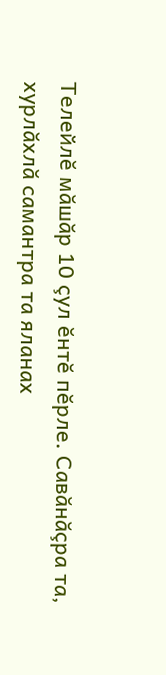Телейлĕ мăшăр 10 çул ĕнтĕ пĕрле. Савăнăçра та, хурлăхлă самантра та яланах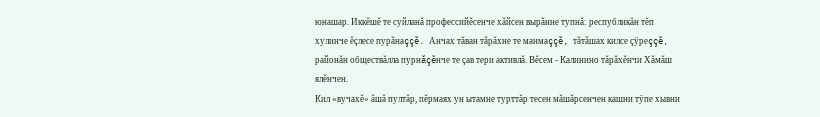юнашар. Иккĕшĕ те суйланă профессийĕсенче хăйсен вырăнне тупнă: республикăн тĕп хулинче ĕçлесе пурăнаççĕ. Анчах тăван тăрăхне те манмаççĕ, тăтăшах килсе çÿреççĕ, районăн обществăлла пурнăçĕнче те çав тери активлă. Вĕсем - Калинино тăрăхĕнчи Хăмăш ялĕнчен.
Кил «вучахĕ» ăшă пултăр, пĕрмаях ун ытамне турттăр тесен мăшăрсенчен кашни тÿпе хывни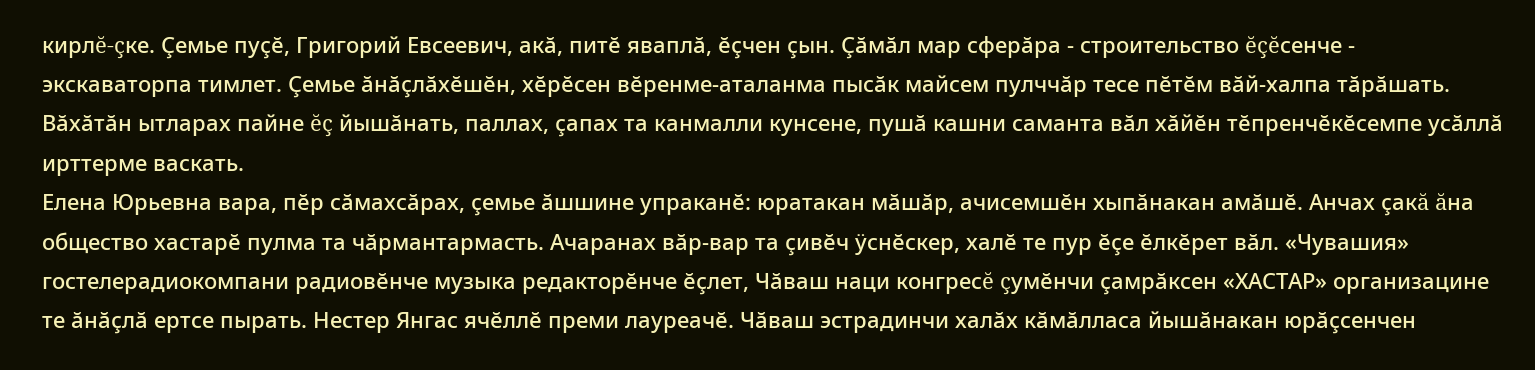кирлĕ-çке. Çемье пуçĕ, Григорий Евсеевич, акă, питĕ яваплă, ĕçчен çын. Çăмăл мар сферăра - строительство ĕçĕсенче - экскаваторпа тимлет. Çемье ăнăçлăхĕшĕн, хĕрĕсен вĕренме-аталанма пысăк майсем пулччăр тесе пĕтĕм вăй-халпа тăрăшать. Вăхăтăн ытларах пайне ĕç йышăнать, паллах, çапах та канмалли кунсене, пушă кашни саманта вăл хăйĕн тĕпренчĕкĕсемпе усăллă ирттерме васкать.
Елена Юрьевна вара, пĕр сăмахсăрах, çемье ăшшине упраканĕ: юратакан мăшăр, ачисемшĕн хыпăнакан амăшĕ. Анчах çакă ăна общество хастарĕ пулма та чăрмантармасть. Ачаранах вăр-вар та çивĕч ÿснĕскер, халĕ те пур ĕçе ĕлкĕрет вăл. «Чувашия» гостелерадиокомпани радиовĕнче музыка редакторĕнче ĕçлет, Чăваш наци конгресĕ çумĕнчи çамрăксен «ХАСТАР» организацине те ăнăçлă ертсе пырать. Нестер Янгас ячĕллĕ преми лауреачĕ. Чăваш эстрадинчи халăх кăмăлласа йышăнакан юрăçсенчен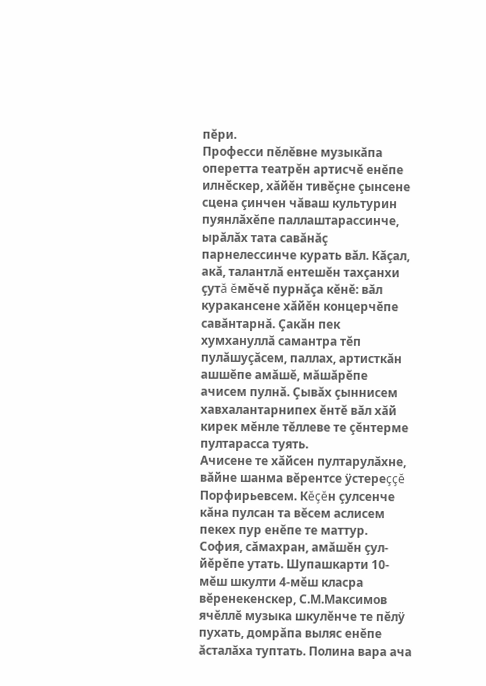пĕри.
Професси пĕлĕвне музыкăпа оперетта театрĕн артисчĕ енĕпе илнĕскер, хăйĕн тивĕçне çынсене сцена çинчен чăваш культурин пуянлăхĕпе паллаштарассинче, ырăлăх тата савăнăç парнелессинче курать вăл. Кăçал, акă, талантлă ентешĕн тахçанхи çутă ĕмĕчĕ пурнăçа кĕнĕ: вăл куракансене хăйĕн концерчĕпе савăнтарнă. Çакăн пек хумхануллă самантра тĕп пулăшуçăсем, паллах, артисткăн ашшĕпе амăшĕ, мăшăрĕпе ачисем пулнă. Çывăх çыннисем хавхалантарнипех ĕнтĕ вăл хăй кирек мĕнле тĕллеве те çĕнтерме пултарасса туять.
Ачисене те хăйсен пултарулăхне, вăйне шанма вĕрентсе ÿстереççĕ Порфирьевсем. Кĕçĕн çулсенче кăна пулсан та вĕсем аслисем пекех пур енĕпе те маттур. София, сăмахран, амăшĕн çул-йĕрĕпе утать. Шупашкарти 10-мĕш шкулти 4-мĕш класра вĕренекенскер, С.М.Максимов ячĕллĕ музыка шкулĕнче те пĕлÿ пухать, домрăпа выляс енĕпе ăсталăха туптать. Полина вара ача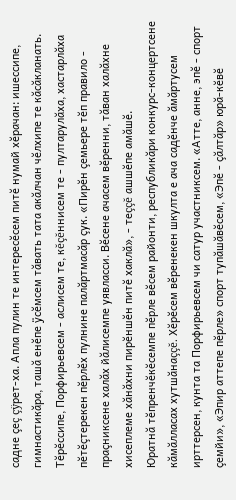садне çеç çÿрет-ха. Апла пулин те интересĕсем питĕ нумай хĕрачан: ишессипе, гимнастикăра, ташă енĕпе ÿсĕмсем тăвать тата акăлчан чĕлхипе те кăсăкланать.
Тĕрĕссипе, Порфирьевсем - аслисем те, кĕçĕннисем те - пултарулăха, хастарлăха пĕтĕçтерекен пĕрлĕх пулнине палăртмасăр çук. «Пирĕн çемьере тĕп правило - праçниксене халăх йăлисемпе уявласси. Вĕсене ачасем вĕренни, тăван халăхне хисеплеме хăнăхни пирĕншĕн питĕ хаклă», - теççĕ ашшĕпе амăшĕ.
Юратнă тĕпренчĕкĕсемпе пĕрле вĕсем районти, республикăри конкурс-концертсене кăмăлласах хутшăнаççĕ. Хĕрĕсем вĕренекен шкулта е ача садĕнче ăмăртусем ирттерсен, кунта та Порфирьевсем чи сатур участниксем. «Атте, анне, эпĕ - спорт çемйи», «Эпир аттепе пĕрле» спорт тупăшăвĕсем, «Эпĕ - çăлтăр» юрă-кĕвĕ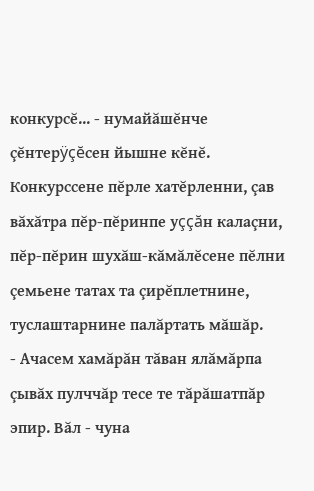конкурсĕ... - нумайăшĕнче çĕнтерÿçĕсен йышне кĕнĕ. Конкурссене пĕрле хатĕрленни, çав вăхăтра пĕр-пĕринпе уççăн калаçни, пĕр-пĕрин шухăш-кăмăлĕсене пĕлни çемьене татах та çирĕплетнине, туслаштарнине палăртать мăшăр.
- Ачасем хамăрăн тăван ялăмăрпа çывăх пулччăр тесе те тăрăшатпăр эпир. Вăл - чуна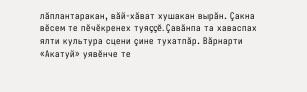лăплантаракан, вăй-хăват хушакан вырăн. Çакна вĕсем те пĕчĕкренех туяççĕ. Çавăнпа та хаваспах ялти культура сцени çине тухатпăр. Вăрнарти «Акатуй» уявĕнче те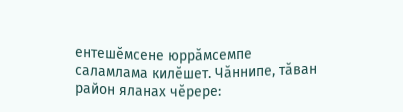ентешĕмсене юррăмсемпе саламлама килĕшет. Чăннипе, тăван район яланах чĕрере: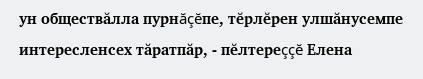ун обществăлла пурнăçĕпе, тĕрлĕрен улшăнусемпе интересленсех тăратпăр, - пĕлтереççĕ Елена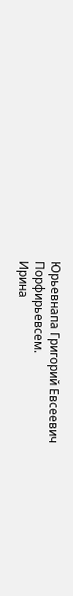Юрьевнапа Григорий Евсеевич Порфирьевсем.
Ирина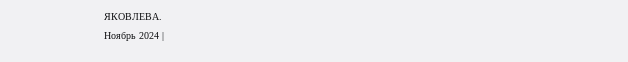ЯКОВЛЕВА.
Ноябрь 2024 |